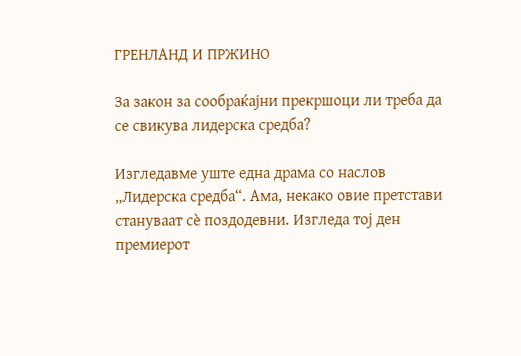ГРЕНЛАНД И ПРЖИНО

За закон за сообраќајни прекршоци ли треба да се свикува лидерска средба?

Изгледавме уште една драма со наслов „Лидерска средба“. Ама, некако овие претстави стануваат сѐ поздодевни. Изгледа тој ден премиерот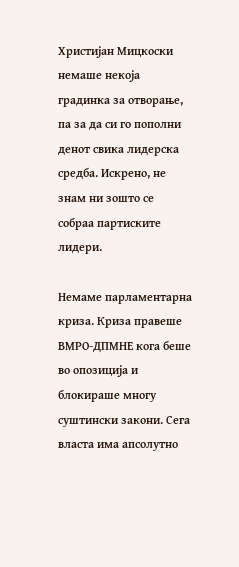Христијан Мицкоски немаше некоја градинка за отворање, па за да си го пополни денот свика лидерска средба. Искрено, не знам ни зошто се собраа партиските лидери.

Немаме парламентарна криза. Криза правеше ВМРО-ДПМНЕ кога беше во опозиција и блокираше многу суштински закони. Сега власта има апсолутно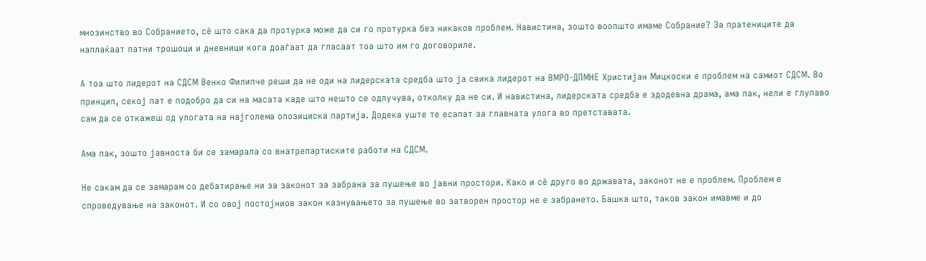мнозинство во Собранието, сѐ што сака да протурка може да си го протурка без никаков проблем. Навистина, зошто воопшто имаме Собрание? За пратениците да наплаќаат патни трошоци и дневници кога доаѓаат да гласаат тоа што им го договориле.

А тоа што лидерот на СДСМ Венко Филипче реши да не оди на лидерската средба што ја свика лидерот на ВМРО-ДПМНЕ Христијан Мицкоски е проблем на самиот СДСМ. Во принцип, секој пат е подобро да си на масата каде што нешто се одлучува, отколку да не си. И навистина, лидерската средба е здодевна драма, ама пак, нели е глупаво сам да се откажеш од улогата на најголема опозициска партија. Додека уште те есапат за главната улога во претставата.

Ама пак, зошто јавноста би се замарала со внатрепартиските работи на СДСМ.

Не сакам да се замарам со дебатирање ни за законот за забрана за пушење во јавни простори. Како и сѐ друго во државата, законот не е проблем. Проблем е спроведување на законот. И со овој постојниов закон казнувањето за пушење во затворен простор не е забрането. Башка што, таков закон имавме и до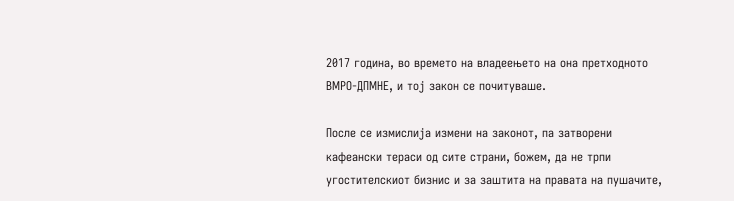2017 година, во времето на владеењето на она претходното ВМРО-ДПМНЕ, и тој закон се почитуваше.

После се измислија измени на законот, па затворени кафеански тераси од сите страни, божем, да не трпи угостителскиот бизнис и за заштита на правата на пушачите,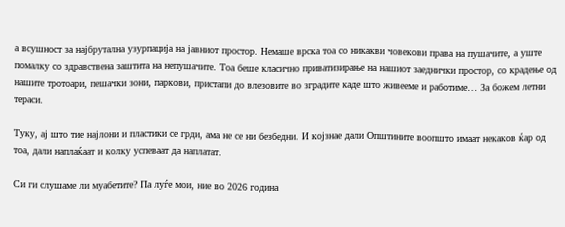а всушност за најбрутална узурпација на јавниот простор. Немаше врска тоа со никакви човекови права на пушачите, а уште помалку со здравствена заштита на непушачите. Тоа беше класично приватизирање на нашиот заеднички простор, со крадење од нашите тротоари, пешачки зони, паркови, пристапи до влезовите во зградите каде што живееме и работиме… За божем летни тераси.

Туку, ај што тие најлони и пластики се грди, ама не се ни безбедни. И којзнае дали Општините воопшто имаат некаков ќар од тоа, дали наплаќаат и колку успеваат да наплатат.

Си ги слушаме ли муабетите? Па луѓе мои, ние во 2026 година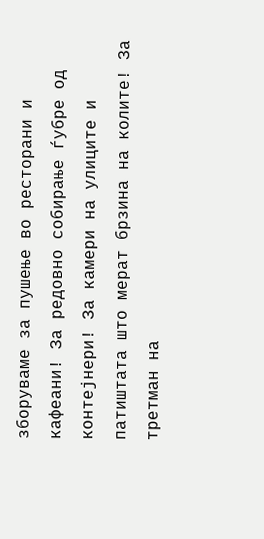зборуваме за пушење во ресторани и кафеани! За редовно собирање ѓубре од контејнери! За камери на улиците и патиштата што мерат брзина на колите! За третман на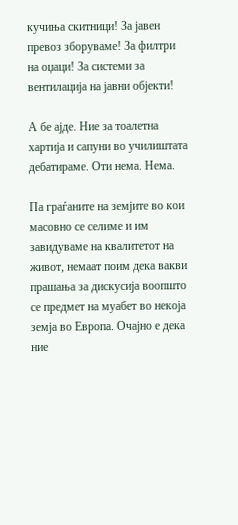кучиња скитници! За јавен превоз зборуваме! За филтри на оџаци! За системи за вентилација на јавни објекти!

А бе ајде. Ние за тоалетна хартија и сапуни во училиштата дебатираме. Оти нема. Нема.

Па граѓаните на земјите во кои масовно се селиме и им завидуваме на квалитетот на живот, немаат поим дека вакви прашања за дискусија воопшто се предмет на муабет во некоја земја во Европа. Очајно е дека ние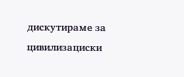дискутираме за цивилизациски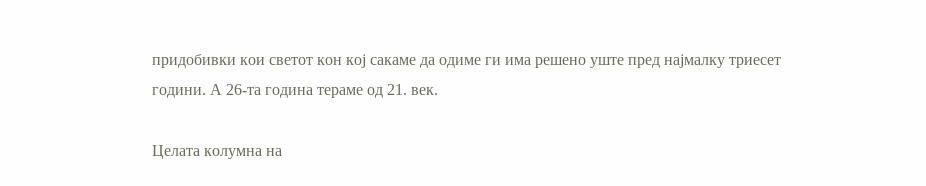придобивки кои светот кон кој сакаме да одиме ги има решено уште пред најмалку триесет години. А 26-та година тераме од 21. век.

Целата колумна на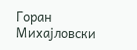Горан Михајловски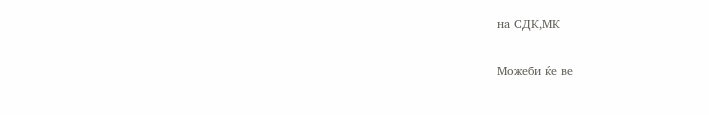на СДК,МК

Можеби ќе ве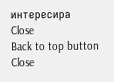интересира
Close
Back to top button
Close